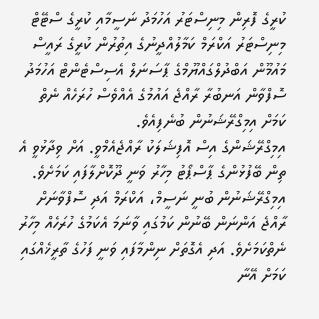ކުރީގެ ފޮރިން މިނިސްޓަރު އަހުމަދު ނަސީމާއި ކުރީގެ ސްޓޭޓް މިނިސްޓަރު އަކްރަމް ކަމާލުއްދީނުގެ އިތުރުން ކުރީގެ ރައީސް މައުމޫން އަބްދުލްގައްޔޫމްގެ ޕާސަނަލް އެސިސްޓެންޓް އަހުމަދު ސޮފްވާން އަނބުރާ ރާއްޖެ އައުމުގެ އެއްވެސް ހުރަހެއް ނެތް ކަމަށް އިމިގްރޭޝަނުން ބުނެފިއެވެ.
އިމިގްރޭޝަންގެ އިސް އޮފިޝަލަކު ރާއްޖެއެމްވީ. އަށް ވިދާޅުވީ އެ ތިން ބޭފުޅުންގެ ޕާސްޕޯޓު މިހާރު ވަނީ ދޫކޮށްލާފައި ކަމަށެވެ. އިމިގްރޭޝަނުން ބުނީ ނަސީމް، އަކްރަމް އަދި ސޮފްވާނަށް ރާއްޖެ އަންނަން ބޭނުން ކަމުގައި ވާނަމަ އެކަމުގެ ހުރަހެއް މިހާރު ނެތްކަމަށެވެ. އަދި އެގޮތަށް ނިންމާފައި ވަނީ ފަހުގެ ތާރީޚެއްގައި ކަމަށް އޭނާ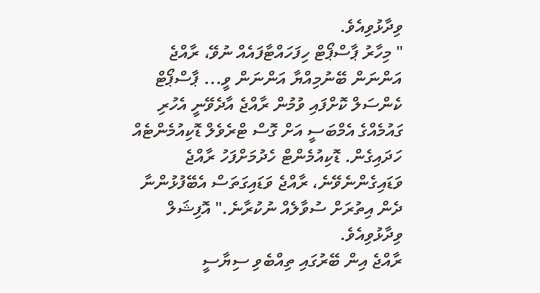ވިދާޅުވިއެވެ.
" މިހާރު ޕާސްޕޯޓް ހިފަހައްޓާފައެއް ނުވޭ، ރާއްޖެ އަންނަން ބޭނުމިއްޔާ އަންނަން ވީ... ޕާސްޕޯޓް ކެންސަލް ކޮށްފައި ވުމުން ރާއްޖެ އާދެވޭނީ އެހުރި ގައުމެއްގެ އެމްބަސީ އަށް ގޮސް ޓްރެވެލް ޑޮކިއުމެންޓެއް ހަދައިގެން. ޑޮކިއުމެންޓް ހެދުމަށްފަހު ރާއްޖެ ވަޑައިގެންނެވޭނެ، ރާއްޖެ ވަޑައިގަތަސް އެބޭފުޅުންނާ ދެން އިތުރަށް ސުވާލެއް ނުކުރާނެ." އޮފިޝަލް ވިދާޅުވިއެވެ.
ރާއްޖެ އިން ބޭރުގައި ތިއްބެވި ސިޔާސީ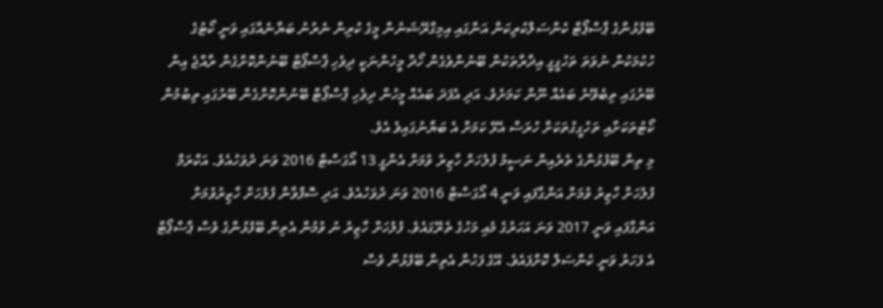ބޭފުޅުންގެ ޕާސްޕޯޓް ކެންސަލްކުރިކަން އަންގައި އިމިގްރޭޝަނުން މީގެ ކުރިން ނެރުނު ބަޔާނެއްގައި ވަނީ ކޯޓުގެ ހުކުމަކުން ނުވަތަ ތަހުގީގީ އިދާރާތަކުން ބޭނުންވެގެން ހޯދާ މީހުންނަކީ ދިވެހި ޕާސްޕޯޓް ބޭނުންކޮށްގެން ރާއްޖެ އިން ބޭރުގައި ތިބެވޭނެ ބައެއް ނޫން ކަމަށެވެ. އަދި އެފަދަ ބައެއް މީހުން ދިވެހި ޕާސްޕޯޓް ބޭނުންކޮށްގެން ބޭރުގައި ތިބުމުން ކޯޓުތަކަށާއި ތަހުގީގުތަކަށް ހުރަސް އެޅޭ ކަމަށް އެ ބަޔާނުގައިވެ އެވެ.
މި ތިން ބޭފުޅުންގެ ތެރެއިން ނަސީމު ފުލުހަށް ހާޒިރު ވުމަށް އެންގީ 13 އޯގަސްޓް 2016 ވަނަ ދުވަހުއެވެ. އަކްރަމް ފުލުހަށް ހާޒިރު ވުމަށް އަންގާފައި ވަނީ 4 އޯގަސްޓް 2016 ވަނަ ދުވަހުއެވެ. އަދި ސޮފްވާން ފުލުހަށް ހާޒިރުވުމަށް އަންގާފައި ވަނީ 2017 ވަނަ އަހަރުގެ މެއި މަހުގެ ތެރޭގައެވެ. ފުލުހަށް ހާޒިރު ނު ވުމުން އެތިން ބޭފުޅުންގެ ވެސް ޕާސްޕޯޓް އެ ފަހަރު ވަނީ ކެންސަލް ކޮށްފައެވެ. އޭގެ ފަހުން އެތިން ބޭފުޅުން ވެސް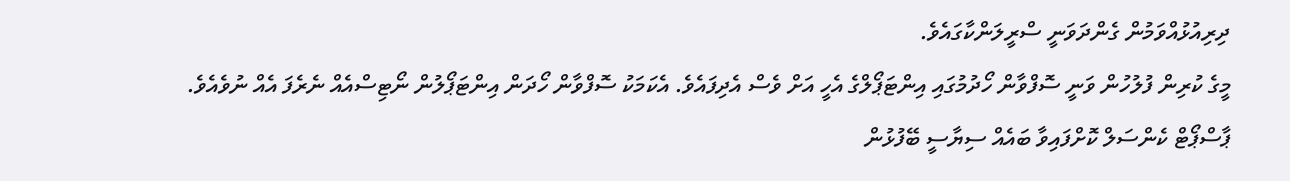ދިރިއުޅުއްވަމުން ގެންދަވަނީ ސްރީލަންކާގައެވެ.
މީގެ ކުރިން ފުލުހުން ވަނީ ސޮފްވާން ހޯދުމުގައި އިންޓަޕޯލްގެ އެހީ އަށް ވެސް އެދިފައެވެ. އެކަމަކު ސޮފްވާން ހޯދަން އިންޓަޕޯލުން ނޯޓިސްއެއް ނެރެފަ އެއް ނުވެއެވެ.
ޕާސްޕޯޓް ކެންސަލް ކޮށްފައިވާ ބައެއް ސިޔާސީ ބޭފުޅުން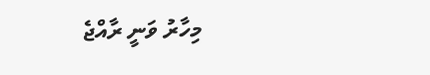މިހާރު ވަނީ ރާއްޖެ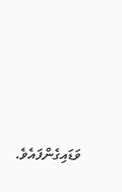ވަޑައިގެންފައެވެ.